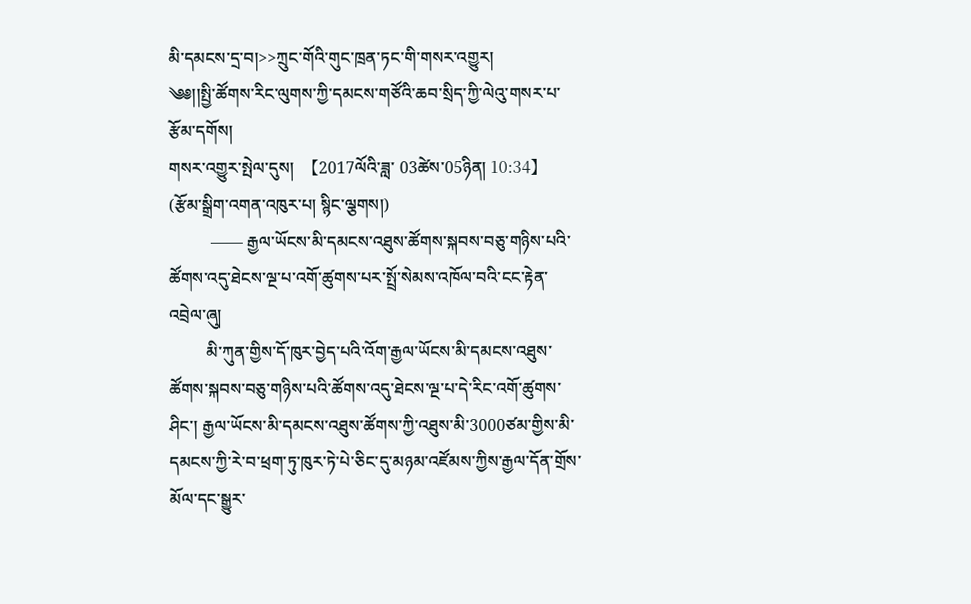མི་དམངས་དྲ་བ།>>ཀྲུང་གོའི་གུང་ཁྲན་ཏང་གི་གསར་འགྱུར།
༄༅།།སྤྱི་ཚོགས་རིང་ལུགས་ཀྱི་དམངས་གཙོའི་ཆབ་སྲིད་ཀྱི་ལེའུ་གསར་པ་རྩོམ་དགོས།
གསར་འགྱུར་སྤེལ་དུས།  【2017ལོའི་ཟླ་ 03ཚེས་05ཉིན། 10:34】   (རྩོམ་སྒྲིག་འགན་འཁུར་པ། སྙིང་ལྕགས།)
          —— རྒྱལ་ཡོངས་མི་དམངས་འཐུས་ཚོགས་སྐབས་བཅུ་གཉིས་པའི་ཚོགས་འདུ་ཐེངས་ལྔ་པ་འགོ་ཚུགས་པར་སྤྲོ་སེམས་འཁོལ་བའི་ངང་རྟེན་འབྲེལ་ཞུ།
         མི་ཀུན་གྱིས་དོ་ཁུར་བྱེད་པའི་འོག་རྒྱལ་ཡོངས་མི་དམངས་འཐུས་ཚོགས་སྐབས་བཅུ་གཉིས་པའི་ཚོགས་འདུ་ཐེངས་ལྔ་པ་དེ་རིང་འགོ་ཚུགས་ཤིང་། རྒྱལ་ཡོངས་མི་དམངས་འཐུས་ཚོགས་ཀྱི་འཐུས་མི་3000ཙམ་གྱིས་མི་དམངས་ཀྱི་རེ་བ་ཕྲག་ཏུ་ཁུར་ཏེ་པེ་ཅིང་དུ་མཉམ་འཛོམས་ཀྱིས་རྒྱལ་དོན་གྲོས་མོལ་དང་སྒྱུར་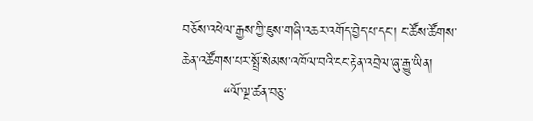བཅོས་འཕེལ་རྒྱས་ཀྱི་ཇུས་གཞི་འཆར་འགོད་བྱེད་པ་དང་། ང་ཚོས་ཚོགས་ཆེན་འཚོགས་པར་སྤྲོ་སེམས་འཁོལ་བའི་ངང་རྟེན་འབྲེལ་ཞུ་རྒྱུ་ཡིན།
         “ལོ་ལྔ་ཚན་བཅུ་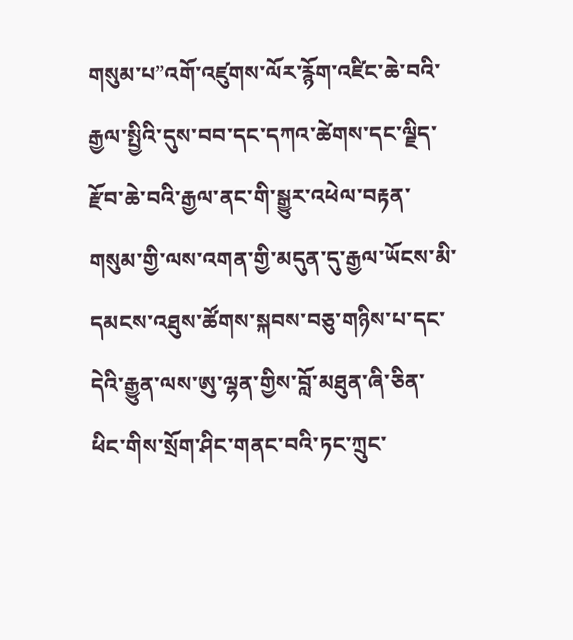གསུམ་པ”འགོ་འཛུགས་ལོར་རྙོག་འཛིང་ཆེ་བའི་རྒྱལ་སྤྱིའི་དུས་བབ་དང་དཀའ་ཚེགས་དང་ལྗིད་རྫོབ་ཆེ་བའི་རྒྱལ་ནང་གི་སྒྱུར་འཕེལ་བརྟན་གསུམ་གྱི་ལས་འགན་གྱི་མདུན་དུ་རྒྱལ་ཡོངས་མི་དམངས་འཐུས་ཚོགས་སྐབས་བཅུ་གཉིས་པ་དང་དེའི་རྒྱུན་ལས་ཨུ་ལྷན་གྱིས་བློ་མཐུན་ཞི་ཅིན་ཕིང་གིས་སྲོག་ཤིང་གནང་བའི་ཏང་ཀྲུང་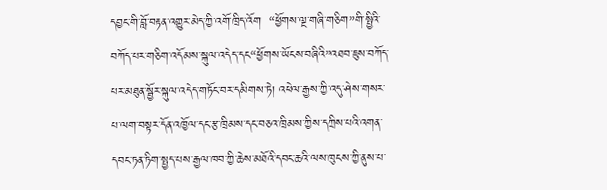དབྱང་གི་བློ་བརྟན་འགྱུར་མེད་ཀྱི་འགོ་ཁྲིད་འོག  “ཕྱོགས་ལྔ་གཞི་གཅིག”གི་སྤྱིའི་བཀོད་པར་གཅིག་འདོམས་སྐུལ་འདེད་དང“ཕྱོགས་ཡོངས་བཞིའི”འཐབ་ཇུས་བཀོད་པར་མཐུན་སྦྱོར་སྐུལ་འདེད་གཏོང་བར་དམིགས་ཏེ། འཕེལ་རྒྱས་ཀྱི་འདུ་ཤེས་གསར་པ་ལག་བསྟར་དོན་འཁྱོལ་དང་རྩ་ཁྲིམས་དང་བཅའ་ཁྲིམས་ཀྱིས་དཀྲིས་པའི་འགན་དབང་ཏན་ཏིག་སྤྱད་པས་རྒྱལ་ཁབ་ཀྱི་ཆེས་མཐོའི་དབང་ཆའི་ལས་ཁུངས་ཀྱི་ནུས་པ་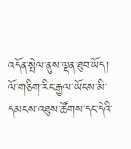འདོན་སྤེལ་ནུས་ལྡན་ཐུབ་ཡོད། ལོ་གཅིག་རིང་རྒྱལ་ཡོངས་མི་དམངས་འཐུས་ཚོགས་དང་དེའི་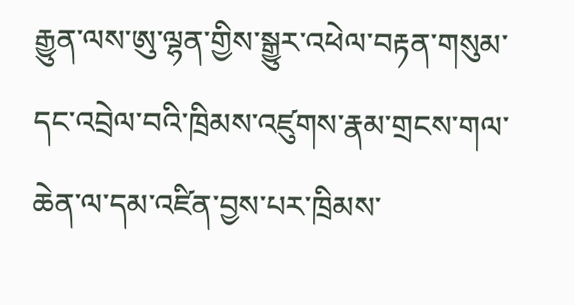རྒྱུན་ལས་ཨུ་ལྷན་གྱིས་སྒྱུར་འཕེལ་བརྟན་གསུམ་དང་འབྲེལ་བའི་ཁྲིམས་འཛུགས་རྣམ་གྲངས་གལ་ཆེན་ལ་དམ་འཛིན་བྱས་པར་ཁྲིམས་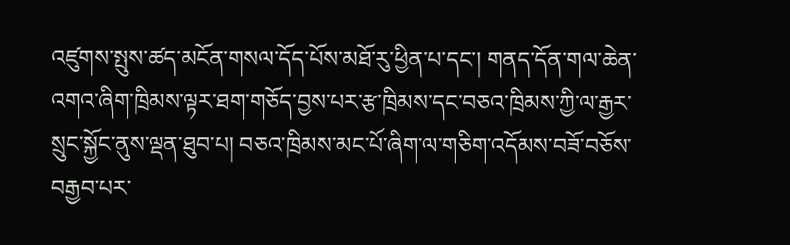འཛུགས་སྤུས་ཚད་མངོན་གསལ་དོད་པོས་མཐོ་རུ་ཕྱིན་པ་དང་། གནད་དོན་གལ་ཆེན་འགའ་ཞིག་ཁྲིམས་ལྟར་ཐག་གཅོད་བྱས་པར་རྩ་ཁྲིམས་དང་བཅའ་ཁྲིམས་ཀྱི་ལ་རྒྱར་སྲུང་སྐྱོང་ནུས་ལྡན་ཐུབ་པ། བཅའ་ཁྲིམས་མང་པོ་ཞིག་ལ་གཅིག་འདོམས་བཟོ་བཅོས་བརྒྱབ་པར་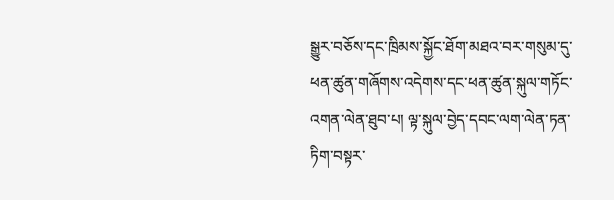སྒྱུར་བཅོས་དང་ཁྲིམས་སྐྱོང་ཐོག་མཐའ་བར་གསུམ་དུ་ཕན་ཚུན་གཞོགས་འདེགས་དང་ཕན་ཚུན་སྐུལ་གཏོང་འགན་ལེན་ཐུབ་པ། ལྟ་སྐུལ་བྱེད་དབང་ལག་ལེན་ཏན་ཏིག་བསྟར་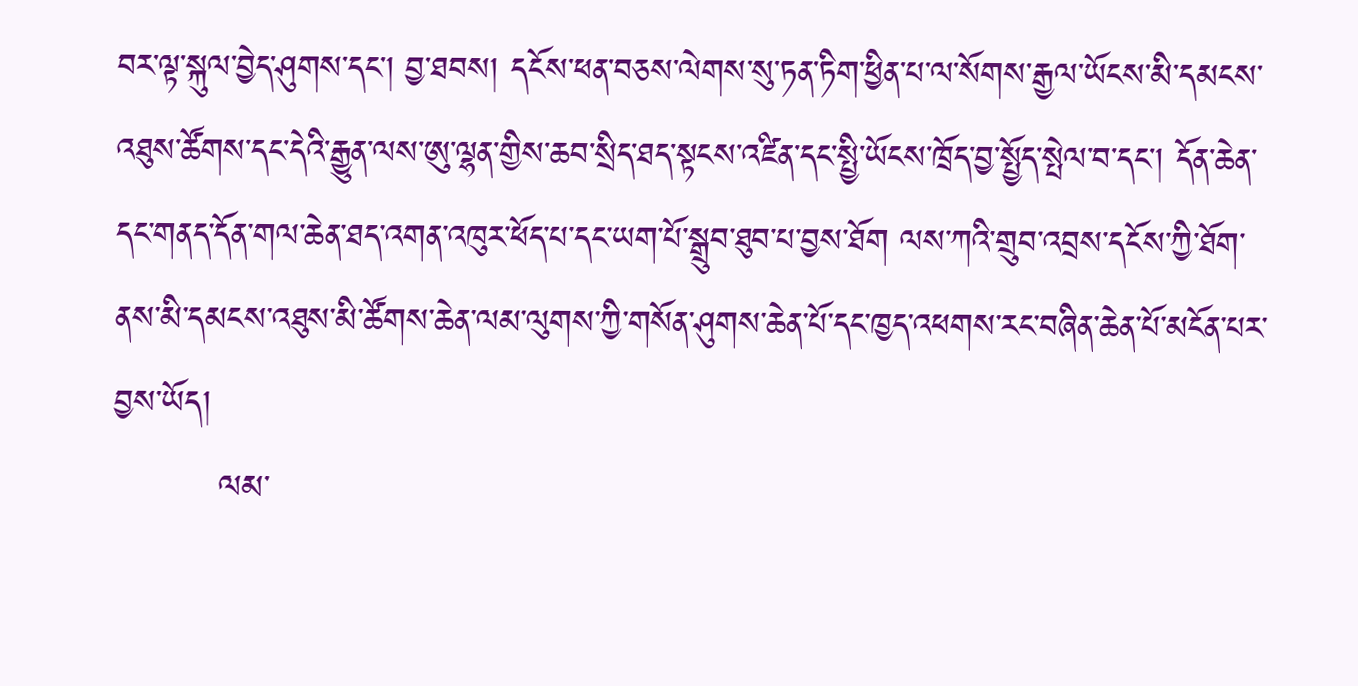བར་ལྟ་སྐུལ་བྱེད་ཤུགས་དང་། བྱ་ཐབས། དངོས་ཕན་བཅས་ལེགས་སུ་ཏན་ཏིག་ཕྱིན་པ་ལ་སོགས་རྒྱལ་ཡོངས་མི་དམངས་འཐུས་ཚོགས་དང་དེའི་རྒྱུན་ལས་ཨུ་ལྷན་གྱིས་ཆབ་སྲིད་ཐད་སྟངས་འཛིན་དང་སྤྱི་ཡོངས་ཁྲོད་བྱ་སྤྱོད་སྤེལ་བ་དང་། དོན་ཆེན་དང་གནད་དོན་གལ་ཆེན་ཐད་འགན་འཁུར་ཕོད་པ་དང་ཡག་པོ་སྒྲུབ་ཐུབ་པ་བྱས་ཐོག ལས་ཀའི་གྲུབ་འབྲས་དངོས་ཀྱི་ཐོག་ནས་མི་དམངས་འཐུས་མི་ཚོགས་ཆེན་ལམ་ལུགས་ཀྱི་གསོན་ཤུགས་ཆེན་པོ་དང་ཁྱད་འཕགས་རང་བཞིན་ཆེན་པོ་མངོན་པར་བྱས་ཡོད།
         ལམ་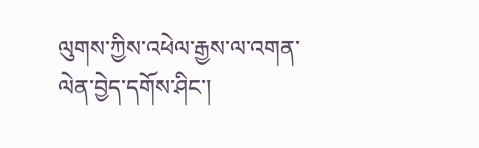ལུགས་ཀྱིས་འཕེལ་རྒྱས་ལ་འགན་ལེན་བྱེད་དགོས་ཤིང་།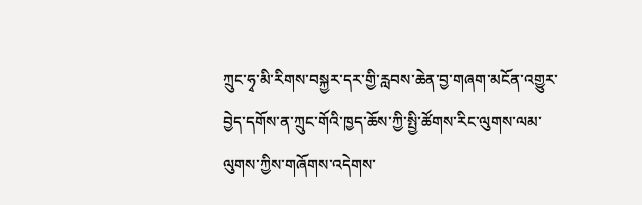ཀྲུང་ཧྭ་མི་རིགས་བསྐྱར་དར་གྱི་རླབས་ཆེན་བྱ་གཞག་མངོན་འགྱུར་བྱེད་དགོས་ན་ཀྲུང་གོའི་ཁྱད་ཆོས་ཀྱི་སྤྱི་ཚོགས་རིང་ལུགས་ལམ་ལུགས་ཀྱིས་གཞོགས་འདེགས་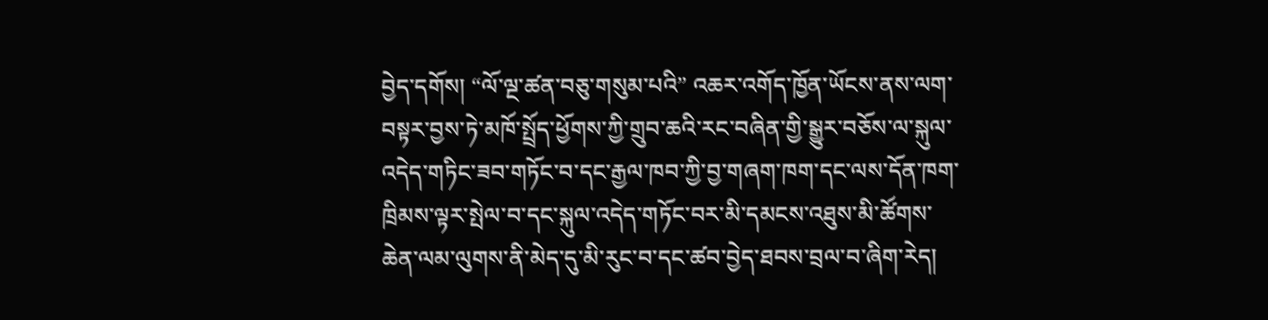བྱེད་དགོས། “ལོ་ལྔ་ཚན་བཅུ་གསུམ་པའི” འཆར་འགོད་ཁྱོན་ཡོངས་ནས་ལག་བསྟར་བྱས་ཏེ་མཁོ་སྤྲོད་ཕྱོགས་ཀྱི་གྲུབ་ཆའི་རང་བཞིན་གྱི་སྒྱུར་བཅོས་ལ་སྐུལ་འདེད་གཏིང་ཟབ་གཏོང་བ་དང་རྒྱལ་ཁབ་ཀྱི་བྱ་གཞག་ཁག་དང་ལས་དོན་ཁག་ཁྲིམས་ལྟར་སྤེལ་བ་དང་སྐུལ་འདེད་གཏོང་བར་མི་དམངས་འཐུས་མི་ཚོགས་ཆེན་ལམ་ལུགས་ནི་མེད་དུ་མི་རུང་བ་དང་ཚབ་བྱེད་ཐབས་བྲལ་བ་ཞིག་རེད།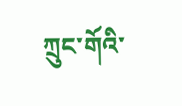ཀྲུང་གོའི་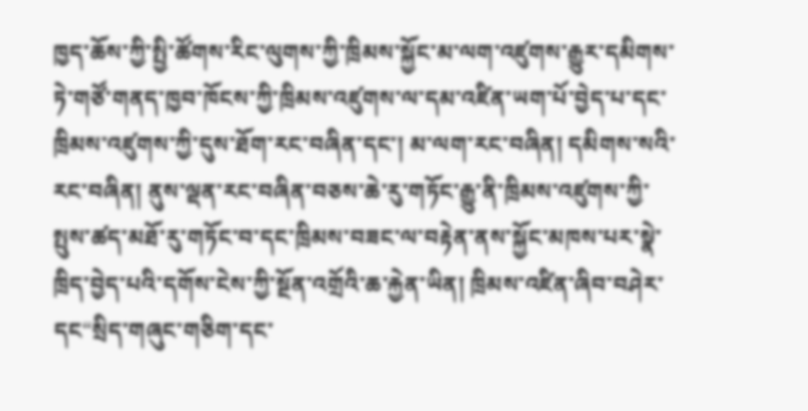ཁྱད་ཆོས་ཀྱི་སྤྱི་ཚོགས་རིང་ལུགས་ཀྱི་ཁྲིམས་སྐྱོང་མ་ལག་འཛུགས་རྒྱུར་དམིགས་ཏེ་གཙོ་གནད་ཁྱབ་ཁོངས་ཀྱི་ཁྲིམས་འཛུགས་ལ་དམ་འཛིན་ཡག་པོ་བྱེད་པ་དང་ཁྲིམས་འཛུགས་ཀྱི་དུས་ཐོག་རང་བཞིན་དང་། མ་ལག་རང་བཞིན། དམིགས་སའི་རང་བཞིན། ནུས་ལྡན་རང་བཞིན་བཅས་ཆེ་རུ་གཏོང་རྒྱུ་ནི་ཁྲིམས་འཛུགས་ཀྱི་སྤུས་ཚད་མཐོ་རུ་གཏོང་བ་དང་ཁྲིམས་བཟང་ལ་བརྟེན་ནས་སྐྱོང་མཁས་པར་སྣེ་ཁྲིད་བྱེད་པའི་དགོས་ངེས་ཀྱི་སྔོན་འགྲོའི་ཆ་རྐྱེན་ཡིན། ཁྲིམས་འཛིན་ཞིབ་བཤེར་དང“སྲིད་གཞུང་གཅིག་དང་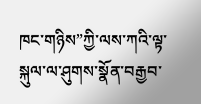ཁང་གཉིས”ཀྱི་ལས་ཀའི་ལྟ་སྐུལ་ལ་ཤུགས་སྣོན་བརྒྱབ་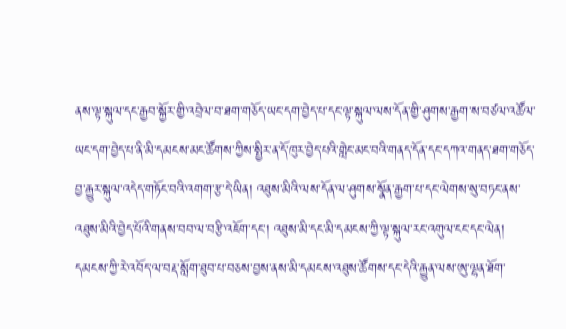ནས་ལྟ་སྐུལ་དང་རྒྱབ་སྐྱོར་གྱི་འབྲེལ་བ་ཐག་གཅོད་ཡང་དག་བྱེད་པ་དང་ལྟ་སྐུལ་ལས་དོན་གྱི་ཤུགས་རྒྱག་ས་བཙལ་འཚོལ་ཡང་དག་བྱེད་པ་ནི་མི་དམངས་མང་ཚོགས་ཀྱིས་སྤྱིར་ན་དོ་ཁུར་བྱེད་པའི་གླེང་མང་བའི་གནད་དོན་དང་དཀའ་གནད་ཐག་གཅོད་བྱ་རྒྱུར་སྐུལ་འདེད་གཏོང་བའི་འགག་རྩ་དེ་ཡིན། འཐུས་མིའི་ལས་དོན་ལ་ཤུགས་སྣོན་རྒྱག་པ་དང་ལེགས་སུ་བཏང་ནས་འཐུས་མིའི་བྱེད་པོའི་གནས་བབ་ལ་བརྩི་འཇོག་དང་། འཐུས་མི་དང་མི་དམངས་ཀྱི་ལྟ་སྐུལ་རང་འགུལ་ངང་དང་ལེན། དམངས་ཀྱི་རེ་འབོད་ལ་བརྡ་སློག་ཐུབ་པ་བཅས་བྱས་ནས་མི་དམངས་འཐུས་ཚོགས་དང་དེའི་རྒྱུན་ལས་ཨུ་ལྷན་ཐོག་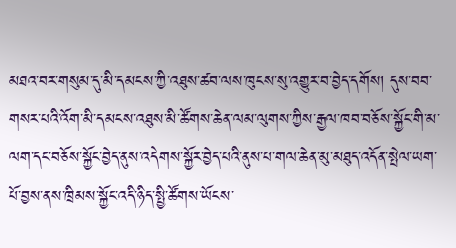མཐའ་བར་གསུམ་དུ་མི་དམངས་ཀྱི་འཐུས་ཚབ་ལས་ཁུངས་སུ་འགྱུར་བ་བྱེད་དགོས། དུས་བབ་གསར་པའི་འོག་མི་དམངས་འཐུས་མི་ཚོགས་ཆེན་ལམ་ལུགས་ཀྱིས་རྒྱལ་ཁབ་བཅོས་སྐྱོང་གི་མ་ལག་དང་བཅོས་སྐྱོང་བྱེད་ནུས་འདེགས་སྐྱོར་བྱེད་པའི་ནུས་པ་གལ་ཆེན་མུ་མཐུད་འདོན་སྤེལ་ཡག་པོ་བྱས་ནས་ཁྲིམས་སྐྱོང་འདི་ཉིད་སྤྱི་ཚོགས་ཡོངས་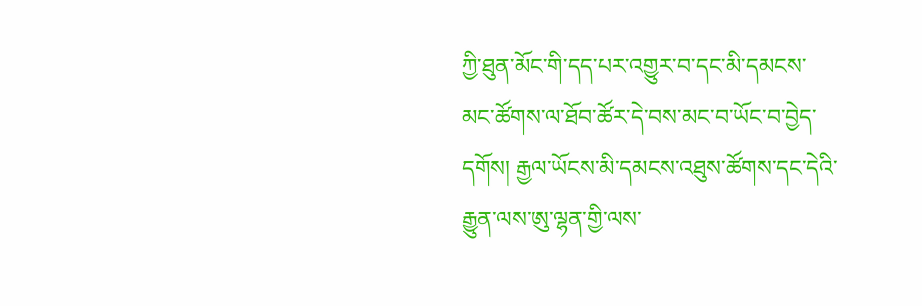ཀྱི་ཐུན་མོང་གི་དད་པར་འགྱུར་བ་དང་མི་དམངས་མང་ཚོགས་ལ་ཐོབ་ཚོར་དེ་བས་མང་བ་ཡོང་བ་བྱེད་དགོས། རྒྱལ་ཡོངས་མི་དམངས་འཐུས་ཚོགས་དང་དེའི་རྒྱུན་ལས་ཨུ་ལྷན་གྱི་ལས་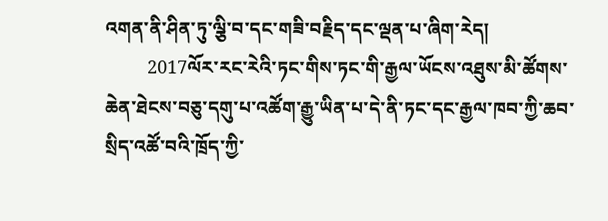འགན་ནི་ཤིན་ཏུ་ལྕི་བ་དང་གཟི་བརྗིད་དང་ལྡན་པ་ཞིག་རེད།
         2017ལོར་རང་རེའི་ཏང་གིས་ཏང་གི་རྒྱལ་ཡོངས་འཐུས་མི་ཚོགས་ཆེན་ཐེངས་བཅུ་དགུ་པ་འཚོག་རྒྱུ་ཡིན་པ་དེ་ནི་ཏང་དང་རྒྱལ་ཁབ་ཀྱི་ཆབ་སྲིད་འཚོ་བའི་ཁྲོད་ཀྱི་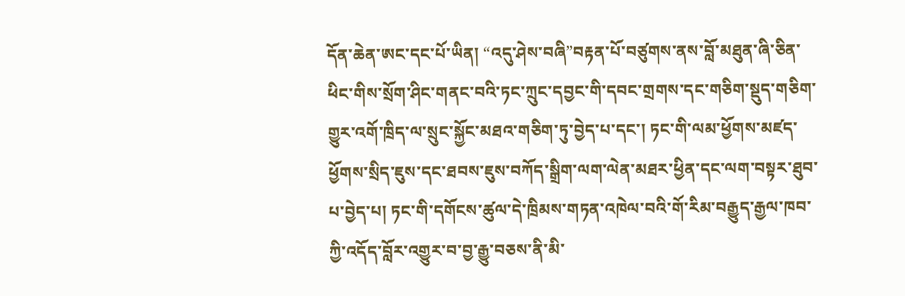དོན་ཆེན་ཨང་དང་པོ་ཡིན། “འདུ་ཤེས་བཞི”བརྟན་པོ་བཙུགས་ནས་བློ་མཐུན་ཞི་ཅིན་ཕིང་གིས་སྲོག་ཤིང་གནང་བའི་ཏང་ཀྲུང་དབྱང་གི་དབང་གྲགས་དང་གཅིག་སྡུད་གཅིག་གྱུར་འགོ་ཁྲིད་ལ་སྲུང་སྐྱོང་མཐའ་གཅིག་ཏུ་བྱེད་པ་དང་། ཏང་གི་ལམ་ཕྱོགས་མཛད་ཕྱོགས་སྲིད་ཇུས་དང་ཐབས་ཇུས་བཀོད་སྒྲིག་ལག་ལེན་མཐར་ཕྱིན་དང་ལག་བསྟར་ཐུབ་པ་བྱེད་པ། ཏང་གི་དགོངས་ཚུལ་དེ་ཁྲིམས་གཏན་འཁེལ་བའི་གོ་རིམ་བརྒྱུད་རྒྱལ་ཁབ་ཀྱི་འདོད་བློར་འགྱུར་བ་བྱ་རྒྱུ་བཅས་ནི་མི་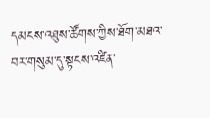དམངས་འཐུས་ཚོགས་ཀྱིས་ཐོག་མཐའ་བར་གསུམ་དུ་སྟངས་འཛིན་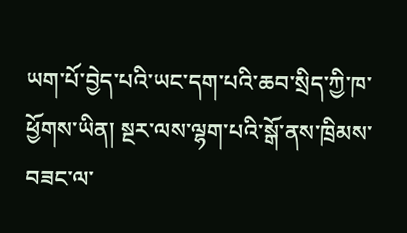ཡག་པོ་བྱེད་པའི་ཡང་དག་པའི་ཆབ་སྲིད་ཀྱི་ཁ་ཕྱོགས་ཡིན། སྔར་ལས་ལྷག་པའི་སྒོ་ནས་ཁྲིམས་བཟང་ལ་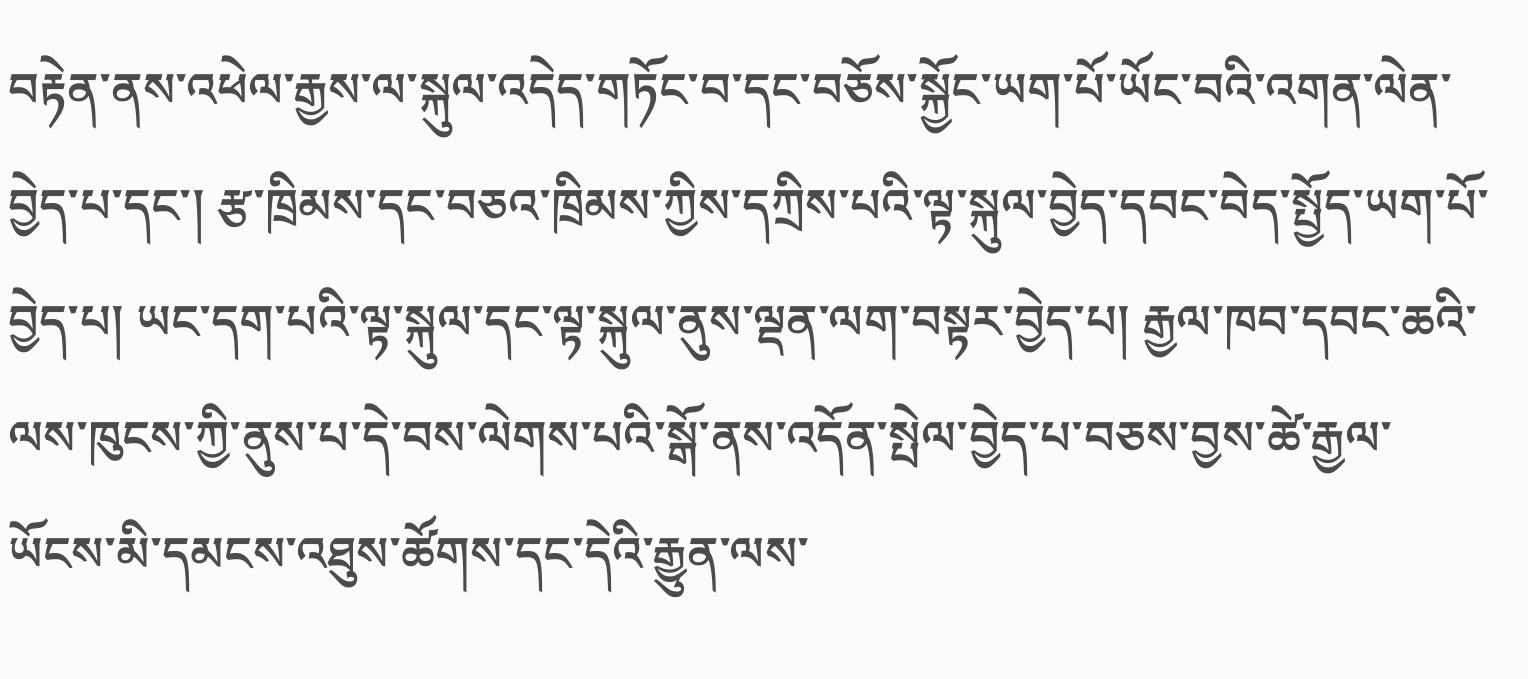བརྟེན་ནས་འཕེལ་རྒྱས་ལ་སྐུལ་འདེད་གཏོང་བ་དང་བཅོས་སྐྱོང་ཡག་པོ་ཡོང་བའི་འགན་ལེན་བྱེད་པ་དང་། རྩ་ཁྲིམས་དང་བཅའ་ཁྲིམས་ཀྱིས་དཀྲིས་པའི་ལྟ་སྐུལ་བྱེད་དབང་བེད་སྤྱོད་ཡག་པོ་བྱེད་པ། ཡང་དག་པའི་ལྟ་སྐུལ་དང་ལྟ་སྐུལ་ནུས་ལྡན་ལག་བསྟར་བྱེད་པ། རྒྱལ་ཁབ་དབང་ཆའི་ལས་ཁུངས་ཀྱི་ནུས་པ་དེ་བས་ལེགས་པའི་སྒོ་ནས་འདོན་སྤེལ་བྱེད་པ་བཅས་བྱས་ཚེ་རྒྱལ་ཡོངས་མི་དམངས་འཐུས་ཚོགས་དང་དེའི་རྒྱུན་ལས་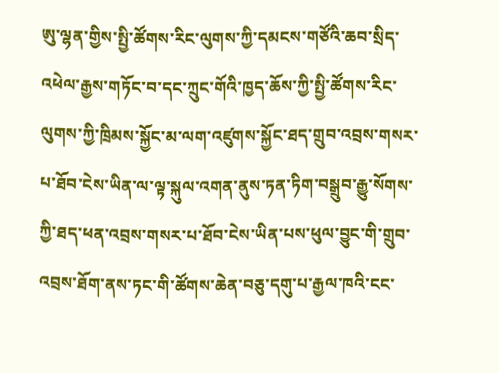ཨུ་ལྷན་གྱིས་སྤྱི་ཚོགས་རིང་ལུགས་ཀྱི་དམངས་གཙོའི་ཆབ་སྲིད་འཕེལ་རྒྱས་གཏོང་བ་དང་ཀྲུང་གོའི་ཁྱད་ཆོས་ཀྱི་སྤྱི་ཚོགས་རིང་ལུགས་ཀྱི་ཁྲིམས་སྐྱོང་མ་ལག་འཛུགས་སྐྱོང་ཐད་གྲུབ་འབྲས་གསར་པ་ཐོབ་ངེས་ཡིན་ལ་ལྟ་སྐུལ་འགན་ནུས་ཏན་ཏིག་བསྒྲུབ་རྒྱུ་སོགས་ཀྱི་ཐད་ཕན་འབྲས་གསར་པ་ཐོབ་ངེས་ཡིན་པས་ཕུལ་བྱུང་གི་གྲུབ་འབྲས་ཐོག་ནས་ཏང་གི་ཚོགས་ཆེན་བཅུ་དགུ་པ་རྒྱལ་ཁའི་ངང་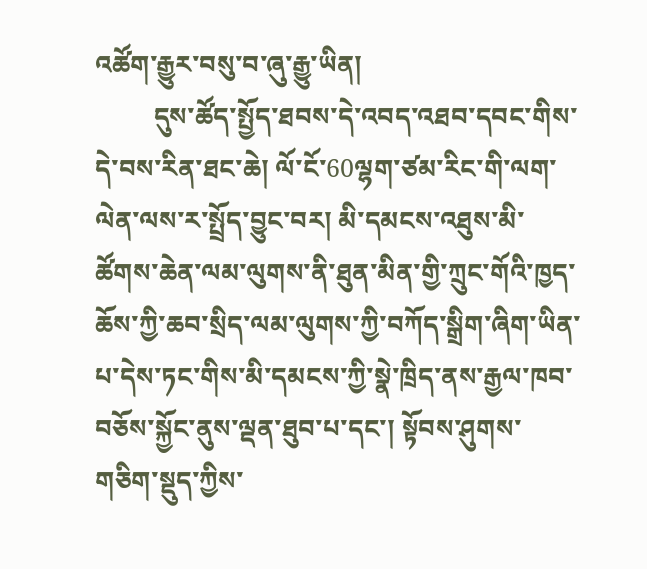འཚོག་རྒྱུར་བསུ་བ་ཞུ་རྒྱུ་ཡིན།
         དུས་ཚོད་སྤྱོད་ཐབས་དེ་འབད་འཐབ་དབང་གིས་དེ་བས་རིན་ཐང་ཆེ། ལོ་ངོ་60ལྷག་ཙམ་རིང་གི་ལག་ལེན་ལས་ར་སྤྲོད་བྱུང་བར། མི་དམངས་འཐུས་མི་ཚོགས་ཆེན་ལམ་ལུགས་ནི་ཐུན་མིན་གྱི་ཀྲུང་གོའི་ཁྱད་ཆོས་ཀྱི་ཆབ་སྲིད་ལམ་ལུགས་ཀྱི་བཀོད་སྒྲིག་ཞིག་ཡིན་པ་དེས་ཏང་གིས་མི་དམངས་ཀྱི་སྣེ་ཁྲིད་ནས་རྒྱལ་ཁབ་བཅོས་སྐྱོང་ནུས་ལྡན་ཐུབ་པ་དང་། སྟོབས་ཤུགས་གཅིག་སྡུད་ཀྱིས་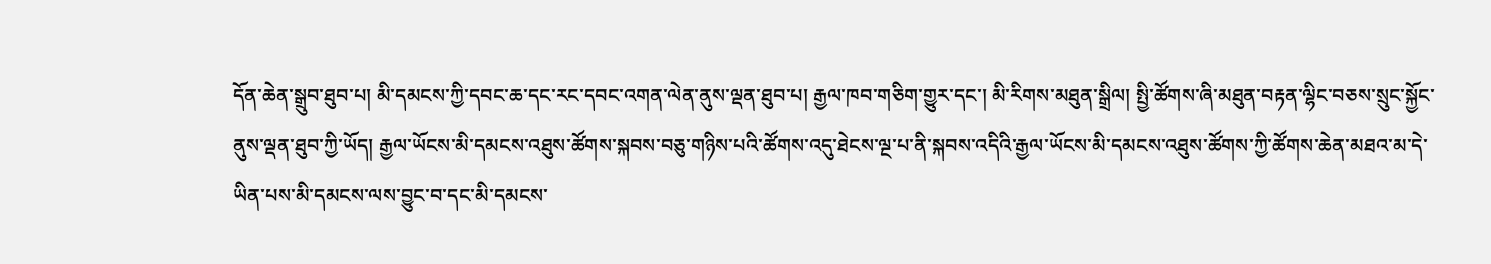དོན་ཆེན་སྒྲུབ་ཐུབ་པ། མི་དམངས་ཀྱི་དབང་ཆ་དང་རང་དབང་འགན་ལེན་ནུས་ལྡན་ཐུབ་པ། རྒྱལ་ཁབ་གཅིག་གྱུར་དང་། མི་རིགས་མཐུན་སྒྲིལ། སྤྱི་ཚོགས་ཞི་མཐུན་བརྟན་ལྷིང་བཅས་སྲུང་སྐྱོང་ནུས་ལྡན་ཐུབ་ཀྱི་ཡོད། རྒྱལ་ཡོངས་མི་དམངས་འཐུས་ཚོགས་སྐབས་བཅུ་གཉིས་པའི་ཚོགས་འདུ་ཐེངས་ལྔ་པ་ནི་སྐབས་འདིའི་རྒྱལ་ཡོངས་མི་དམངས་འཐུས་ཚོགས་ཀྱི་ཚོགས་ཆེན་མཐའ་མ་དེ་ཡིན་པས་མི་དམངས་ལས་བྱུང་བ་དང་མི་དམངས་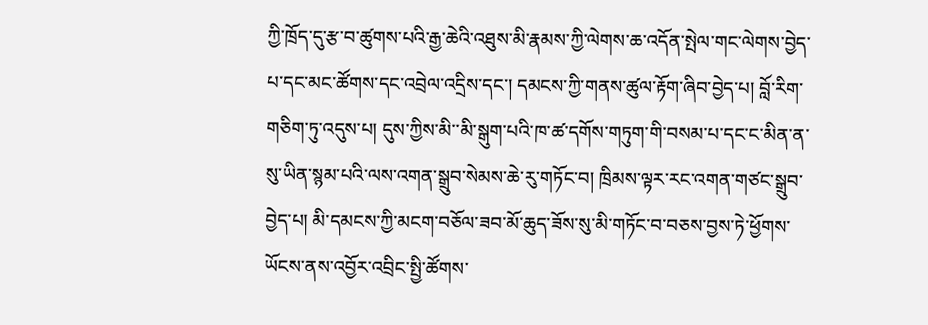ཀྱི་ཁྲོད་དུ་རྩ་བ་ཚུགས་པའི་རྒྱ་ཆེའི་འཐུས་མི་རྣམས་ཀྱི་ལེགས་ཆ་འདོན་སྤེལ་གང་ལེགས་བྱེད་པ་དང་མང་ཚོགས་དང་འབྲེལ་འདྲིས་དང་། དམངས་ཀྱི་གནས་ཚུལ་རྟོག་ཞིབ་བྱེད་པ། བློ་རིག་གཅིག་ཏུ་འདུས་པ། དུས་ཀྱིས་མི་་མི་སྒུག་པའི་ཁ་ཚ་དགོས་གཏུག་གི་བསམ་པ་དང་ང་མིན་ན་སུ་ཡིན་སྙམ་པའི་ལས་འགན་སྒྲུབ་སེམས་ཆེ་རུ་གཏོང་བ། ཁྲིམས་ལྟར་རང་འགན་གཙང་སྒྲུབ་བྱེད་པ། མི་དམངས་ཀྱི་མངག་བཅོལ་ཟབ་མོ་ཆུད་ཟོས་སུ་མི་གཏོང་བ་བཅས་བྱས་ཏེ་ཕྱོགས་ཡོངས་ནས་འབྱོར་འབྲིང་སྤྱི་ཚོགས་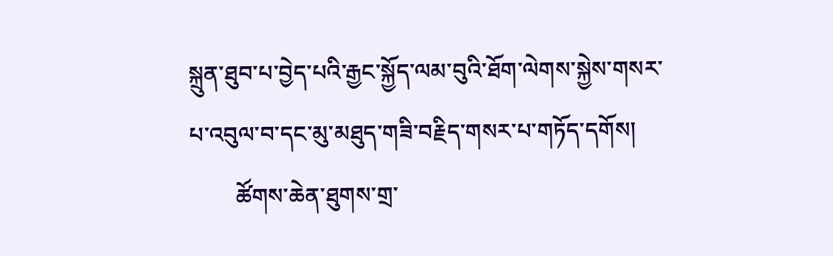སྐྲུན་ཐུབ་པ་བྱེད་པའི་རྒྱང་སྐྱོད་ལམ་བུའི་ཐོག་ལེགས་སྐྱེས་གསར་པ་འབུལ་བ་དང་མུ་མཐུད་གཟི་བརྗིད་གསར་པ་གཏོད་དགོས།
        ཚོགས་ཆེན་ཐུགས་གྲ་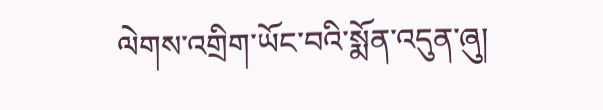ལེགས་འགྲིག་ཡོང་བའི་སྨོན་འདུན་ཞུ།